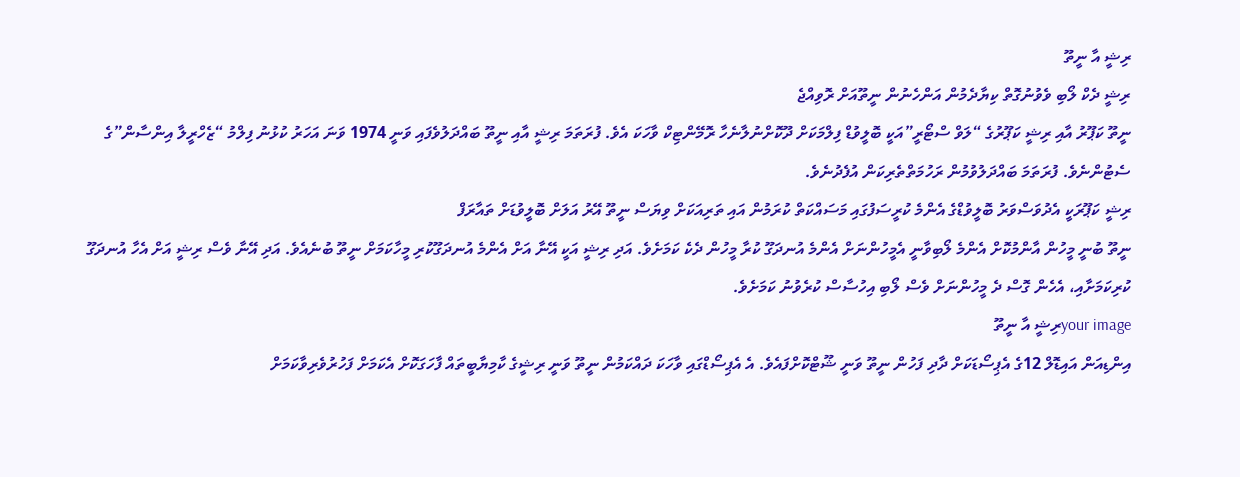ރިޝީ އާ ނީތޫ
ރިޝީ ދެކް ލޯބި ވެވުނުގޮތް ކިޔާދެމުން އަންހެނުން ނީތޫއަށް ރޮވިއްޖެ
ނީތޫ ކަޕޫރު އާއި ރިޝީ ކަޕޫރުގެ “ލަވް ސްޓޯރީ”އަކީ ބޮލީވުޑް ފިލްމަކަށް ދޫކޮށްނުލާނެހާ ރޮމޭންޓިކް ވާހަކަ އެވެ. ފުރަތަމަ ރިޝީ އާއި ނީތޫ ބައްދަލުވެފައި ވަނީ 1974 ވަނަ އަހަރު ކުޅުނު ފިލްމު “ޒެހްރީލާ އިންސާން”ގެ ސެޓުންނެވެ. ފުރަތަމަ ބައްދަލުވުމުން ރަހުމަތްތެރިކަން އުފެދުނެވެ.
ރިޝީ ކަޕޫރަކީ އެދުވަސްވަރު ބޮލީވުޑްގެ އެންމެ ކުރީސަފުގައި މަސައްކަތް ކުރަމުން އައި ތަރިއަކަށް ވިޔަސް ނީތޫ އޭރު އަލަށް ބޮލީވުޑަށް ތައާރަފް
ނީތޫ ބުނީ މީހުން އާންމުކޮށް އެންމެ ލޯބިވާނީ އެމީހުންނަށް އެންމެ އުނދަގޫ ކުރާ މީހުން ދެކެ ކަމަށެވެ. އަދި ރިޝީ އަކީ އޭނާ އަށް އެންމެ އުނދަގޫކުރި މީހާކަމަށް ނީތޫ ބުނެއެވެ. އަދި އޭނާ ވެސް ރިޝީ އަށް އެހާ އުނދަގޫ ކުރިކަމަށާއި، އެހެން ގޮސް ދެ މީހުންނަށް ވެސް ލޯބި އިހުސާސް ކުރެވުނު ކަމަށެވެ.
your imageރިޝީ އާ ނީތޫ
އިންޑިއަން އައިޑޮލް 12ގެ އެޕިސޯޑަކަށް ދާދި ފަހުން ނީތޫ ވަނީ ޝޫޓްކޮށްފައެވެ. އެ އެޕިސޯޑްގައި ވާހަކަ ދައްކަމުން ނީތޫ ވަނީ ރިޝީގެ ކާމިޔާބީތައް ފާހަގަކޮށް އެކަމަށް ފަހުރުވެރިވާކަމަށް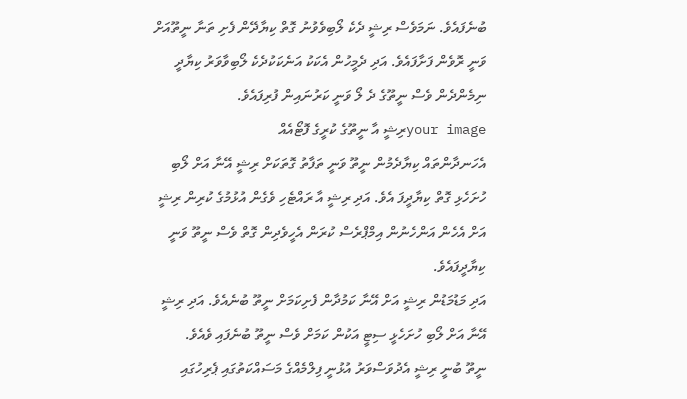ބުނެފައެވެ. ނަމަވެސް ރިޝީ ދެކެ ލޯބިވެވުނު ގޮތް ކިޔާދޭން ފެށި ތަނާ ނީތޫއަށް ވަނީ ރޮވެން ފަށާފައެވެ. އަދި ދެމީހުން އެކަކު އަނެކަކުދެކެ ލޯބިވާވަރު ކިޔާދީ ނިމެންދެން ވެސް ނީތޫގެ ދެ ލޯ ވަނީ ކަރުނައިން ފުރިފައެވެ.
your imageރިޝީ އާ ނީތޫގެ ކުރީގެ ފޮޓޯއެއް
އެހަނދާންތައް ކިޔާދެމުން ނީތޫ ވަނީ ތަފާތު ގޮތަކަށް ރިޝީ އޭނާ އަށް ލޯބި ހުށަހެޅި ގޮތް ކިޔާދީފަ އެވެ. އަދި ރިޝީ އާ ރައްޓެހި ވެގެން އުޅުމުގެ ކުރިން ރިޝީ އަށް އެހެން އަންހެނުން އިމްޕްރެސް ކުރަން އެހީވެދިން ގޮތް ވެސް ނީތޫ ވަނީ ކިޔާދީފައެވެ.
އަދި މަޑުމަޑުން ރިޝީ އަށް އޭނާ ކަމުދާން ފެށިކަމަށް ނީތޫ ބުނެއެވެ. އަދި ރިޝީ އޭނާ އަށް ލޯބި ހުށަހެޅީ ސިޓީ އަކުން ކަމަށް ވެސް ނީތޫ ބުނެފައި ވެއެވެ.
ނީތޫ ބުނީ ރިޝީ އެދުވަސްވަރު އުޅުނީ ފިލްމެއްގެ މަސައްކަތުގައި ޕެރިހުގައި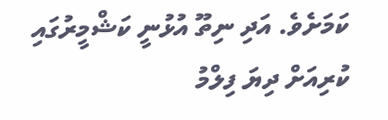ކަމަށެވެ. އަދި ނިތޫ އުޅުނީ ކަޝްމީރުގައި ކުރިއަށް ދިޔަ ފިލްމު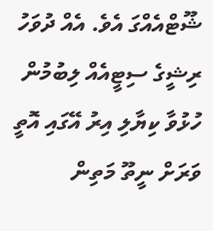ޝޫޓްއެއްގަ އެވެ. އެއް ދުވަހު ރިޝީގެ ސިޓީއެއް ލިބުމުން ހުޅުވާ ކިޔާލި އިރު އޭގައި އޮތީ ވަރަށް ނީތޫ މަތިން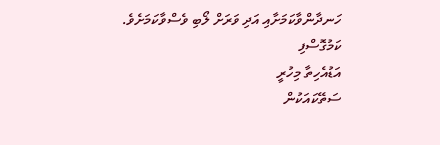ހަނދާންވާކަމަށާއި އަދި ވަރަށް ލޯބި ވެސްވާކަމަށެވެ.
ކަމުގޮސްފި
އަޑުއެހިތާ މިހުރީ
ސަތޭކައަކުން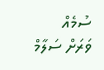ސުމެއް
ވަރަށް ސަލާމް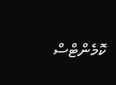ކޮމެންޓްސް